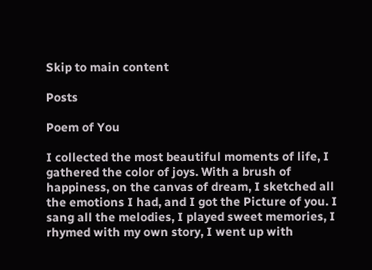Skip to main content

Posts

Poem of You

I collected the most beautiful moments of life, I gathered the color of joys. With a brush of happiness, on the canvas of dream, I sketched all the emotions I had, and I got the Picture of you. I sang all the melodies, I played sweet memories, I rhymed with my own story, I went up with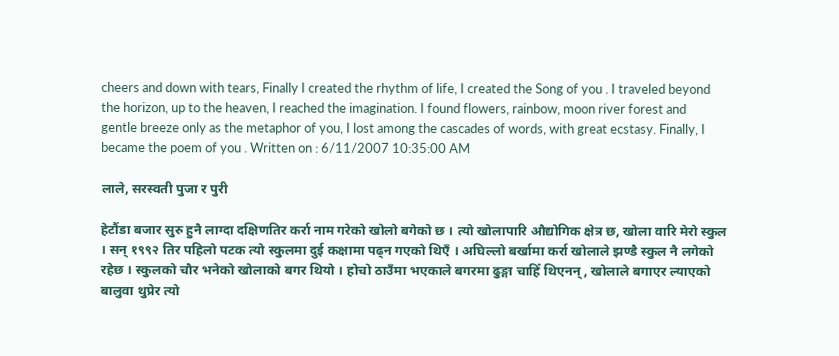cheers and down with tears, Finally I created the rhythm of life, I created the Song of you . I traveled beyond the horizon, up to the heaven, I reached the imagination. I found flowers, rainbow, moon river forest and gentle breeze only as the metaphor of you, I lost among the cascades of words, with great ecstasy. Finally, I became the poem of you . Written on : 6/11/2007 10:35:00 AM

लाले, सरस्वती पुजा र पुरी

हेटौंडा बजार सुरु हुनै लाग्दा दक्षिणतिर कर्रा नाम गरेको खोलो बगेको छ । त्यो खोलापारि औद्योगिक क्षेत्र छ, खोला वारि मेरो स्कुल । सन् १९९२ तिर पहिलो पटक त्यो स्कुलमा दुई कक्षामा पढ्न गएको थिएँ । अघिल्लो बर्खामा कर्रा खोलाले झण्डै स्कुल नै लगेको रहेछ । स्कुलको चौर भनेको खोलाको बगर थियो । होचो ठाउँमा भएकाले बगरमा ढुङ्गा चाहिँ थिएनन्, खोलाले बगाएर ल्याएको बालुवा थुप्रेर त्यो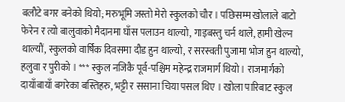बलौटे बगर बनेको थियो; मरुभूमि जस्तो मेरो स्कुलको चौर । पछिसम्म खोलाले बाटो फेरेन र त्यो बालुवाको मैदानमा घाँस पलाउन थाल्यो, गाइबस्तु चर्न थाले, हामी खेल्न थाल्यौं, स्कुलको वार्षिक दिवसमा दौड हुन थाल्यो, र सरस्वती पुजामा भोज हुन थाल्यो, हलुवा र पुरीको । *** स्कुल नजिकै पूर्व-पश्चिम महेन्द्र राजमार्ग थियो । राजमार्गको दायाँबायाँ बगरेका बस्तिहरु, भट्टी र ससाना चिया पसल थिए । खोला पारिबाट स्कुल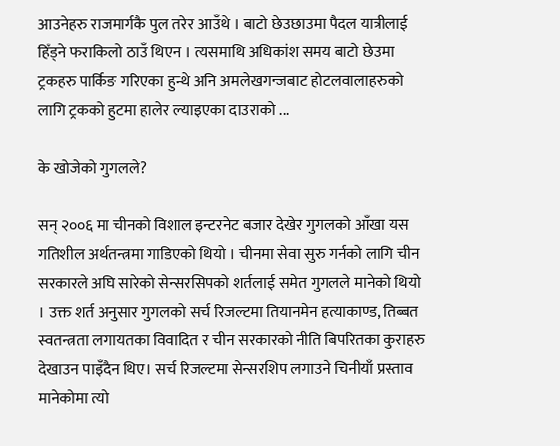आउनेहरु राजमार्गकै पुल तरेर आउँथे । बाटो छेउछाउमा पैदल यात्रीलाई हिँड्ने फराकिलो ठाउँ थिएन । त्यसमाथि अधिकांश समय बाटो छेउमा ट्रकहरु पार्किङ गरिएका हुन्थे अनि अमलेखगन्जबाट होटलवालाहरुको लागि ट्रकको हुटमा हालेर ल्याइएका दाउराको ...

के खोजेको गुगलले?

सन् २००६ मा चीनको विशाल इन्टरनेट बजार देखेर गुगलको आँखा यस गतिशील अर्थतन्त्रमा गाडिएको थियो । चीनमा सेवा सुरु गर्नको लागि चीन सरकारले अघि सारेको सेन्सरसिपको शर्तलाई समेत गुगलले मानेको थियो । उक्त शर्त अनुसार गुगलको सर्च रिजल्टमा तियानमेन हत्याकाण्ड, तिब्बत स्वतन्त्रता लगायतका विवादित र चीन सरकारको नीति बिपरितका कुराहरु देखाउन पाइँदैन थिए। सर्च रिजल्टमा सेन्सरशिप लगाउने चिनीयाँ प्रस्ताव मानेकोमा त्यो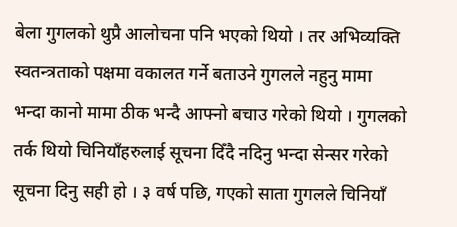बेला गुगलको थुप्रै आलोचना पनि भएको थियो । तर अभिव्यक्ति स्वतन्त्रताको पक्षमा वकालत गर्ने बताउने गुगलले नहुनु मामा भन्दा कानो मामा ठीक भन्दै आफ्नो बचाउ गरेको थियो । गुगलको तर्क थियो चिनियाँहरुलाई सूचना दिँदै नदिनु भन्दा सेन्सर गरेको सूचना दिनु सही हो । ३ वर्ष पछि, गएको साता गुगलले चिनियाँ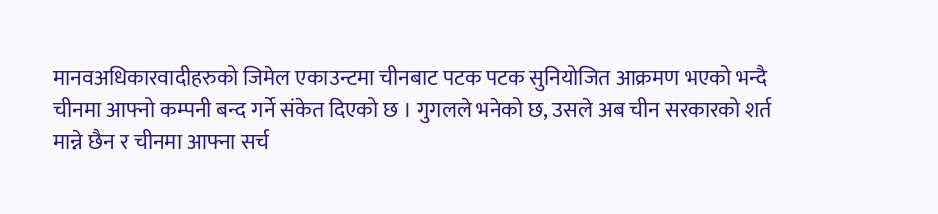मानवअधिकारवादीहरुको जिमेल एकाउन्टमा चीनबाट पटक पटक सुनियोजित आक्रमण भएको भन्दै चीनमा आफ्नो कम्पनी बन्द गर्ने संकेत दिएको छ । गुगलले भनेको छ, उसले अब चीन सरकारको शर्त मान्ने छैन र चीनमा आफ्ना सर्च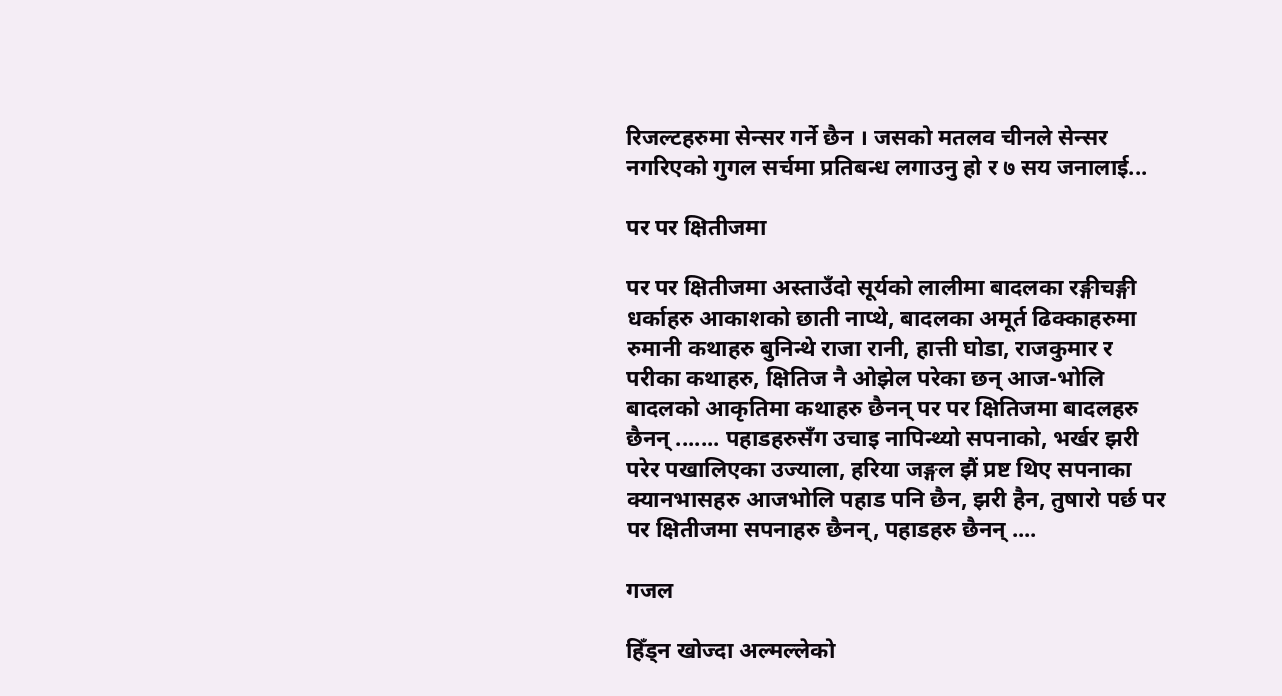रिजल्टहरुमा सेन्सर गर्ने छैन । जसको मतलव चीनले सेन्सर नगरिएको गुगल सर्चमा प्रतिबन्ध लगाउनु हो र ७ सय जनालाई...

पर पर क्षितीजमा

पर पर क्षितीजमा अस्ताउँदो सूर्यको लालीमा बादलका रङ्गीचङ्गी धर्काहरु आकाशको छाती नाप्थे, बादलका अमूर्त ढिक्काहरुमा रुमानी कथाहरु बुनिन्थे राजा रानी, हात्ती घोडा, राजकुमार र परीका कथाहरु, क्षितिज नै ओझेल परेका छन् आज-भोलि बादलको आकृतिमा कथाहरु छैनन् पर पर क्षितिजमा बादलहरु छैनन् ....... पहाडहरुसँग उचाइ नापिन्थ्यो सपनाको, भर्खर झरी परेर पखालिएका उज्याला, हरिया जङ्गल झैं प्रष्ट थिए सपनाका क्यानभासहरु आजभोलि पहाड पनि छैन, झरी हैन, तुषारो पर्छ पर पर क्षितीजमा सपनाहरु छैनन्, पहाडहरु छैनन् ....

गजल

हिँड्न खोज्दा अल्मल्लेको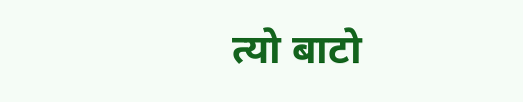त्यो बाटो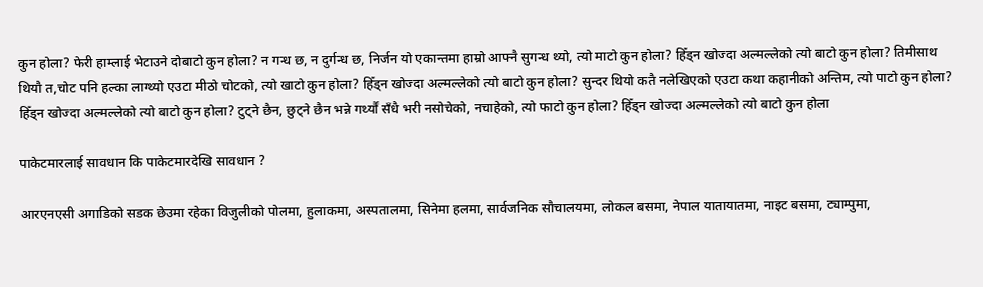कुन होला? फेरी हाम्लाई भेटाउने दोबाटो कुन होला? न गन्ध छ, न दुर्गन्ध छ, निर्जन यो एकान्तमा हाम्रो आफ्नै सुगन्ध थ्यो, त्यो माटो कुन होला? हिँड्न खोज्दा अल्मल्लेको त्यो बाटो कुन होला? तिमीसाथ थियौ त,चोट पनि हल्का लाग्थ्यो एउटा मीठो चोटको, त्यो खाटो कुन होला? हिँड्न खोज्दा अल्मल्लेको त्यो बाटो कुन होला? सुन्दर थियो कतै नलेखिएको एउटा कथा कहानीको अन्तिम, त्यो पाटो कुन होला? हिँड्न खोज्दा अल्मल्लेको त्यो बाटो कुन होला? टुट्ने छैन, छुट्ने छैन भन्ने गर्थ्यौं सँधै भरी नसोचेको, नचाहेको, त्यो फाटो कुन होला? हिँड्न खोज्दा अल्मल्लेको त्यो बाटो कुन होला

पाकेटमारलाई सावधान कि पाकेटमारदेखि सावधान ?

आरएनएसी अगाडिको सडक छेउमा रहेका विजुलीको पोलमा, हुलाकमा, अस्पतालमा, सिनेमा हलमा, सार्वजनिक सौचालयमा, लोकल बसमा, नेपाल यातायातमा, नाइट बसमा, ट्याम्पुमा,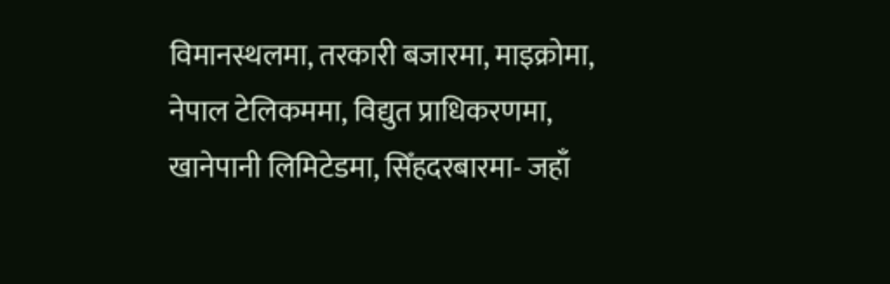विमानस्थलमा, तरकारी बजारमा, माइक्रोमा, नेपाल टेलिकममा, विद्युत प्राधिकरणमा, खानेपानी लिमिटेडमा, सिँहदरबारमा- जहाँ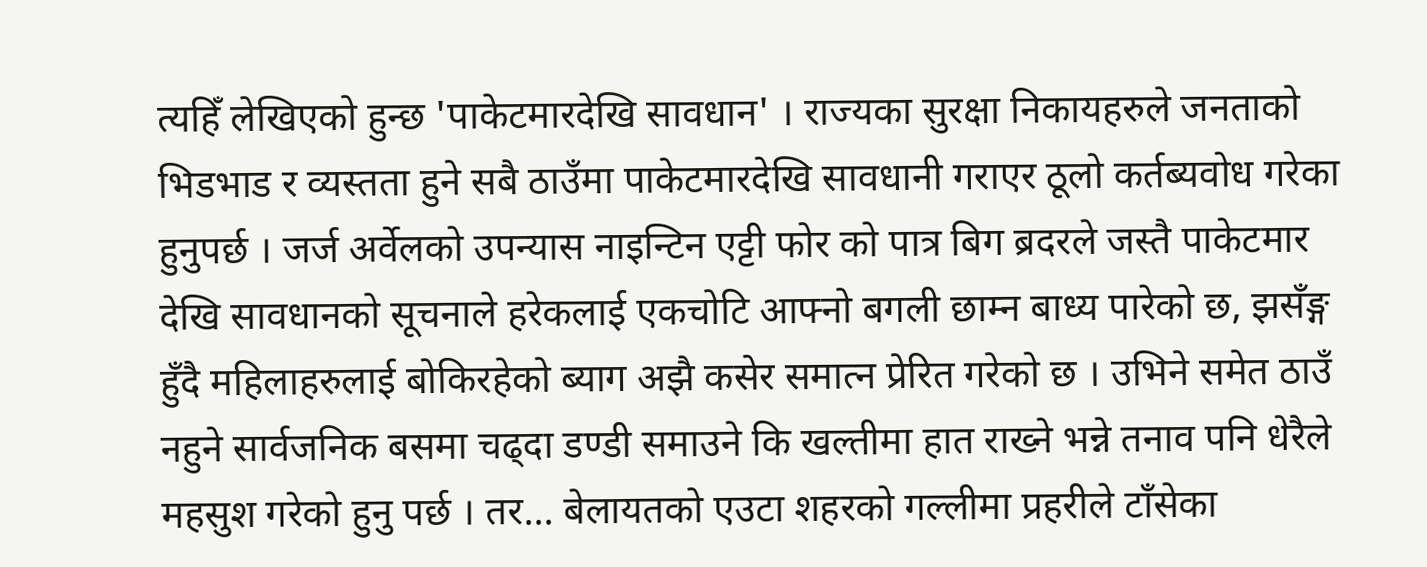त्यहिँ लेखिएको हुन्छ 'पाकेटमारदेखि सावधान' । राज्यका सुरक्षा निकायहरुले जनताको भिडभाड र व्यस्तता हुने सबै ठाउँमा पाकेटमारदेखि सावधानी गराएर ठूलो कर्तब्यवोध गरेका हुनुपर्छ । जर्ज अर्वेलको उपन्यास नाइन्टिन एट्टी फोर को पात्र बिग ब्रदरले जस्तै पाकेटमार देखि सावधानको सूचनाले हरेकलाई एकचोटि आफ्नो बगली छाम्न बाध्य पारेको छ, झसँङ्ग हुँदै महिलाहरुलाई बोकिरहेको ब्याग अझै कसेर समात्न प्रेरित गरेको छ । उभिने समेत ठाउँ नहुने सार्वजनिक बसमा चढ्दा डण्डी समाउने कि खल्तीमा हात राख्ने भन्ने तनाव पनि धेरैले महसुश गरेको हुनु पर्छ । तर... बेलायतको एउटा शहरको गल्लीमा प्रहरीले टाँसेका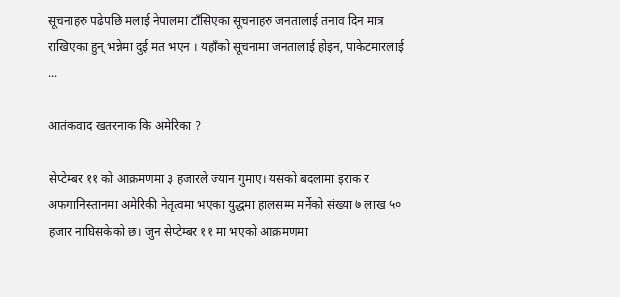सूचनाहरु पढेपछि मलाई नेपालमा टाँसिएका सूचनाहरु जनतालाई तनाव दिन मात्र राखिएका हुन् भन्नेमा दुई मत भएन । यहाँको सूचनामा जनतालाई होइन, पाकेटमारलाई ...

आतंकवाद खतरनाक कि अमेरिका ?

सेप्टेम्बर ११ को आक्रमणमा ३ हजारले ज्यान गुमाए। यसको बदलामा इराक र अफगानिस्तानमा अमेरिकी नेतृत्वमा भएका युद्धमा हालसम्म मर्नेको संख्या ७ लाख ५० हजार नाघिसकेको छ। जुन सेप्टेम्बर ११ मा भएको आक्रमणमा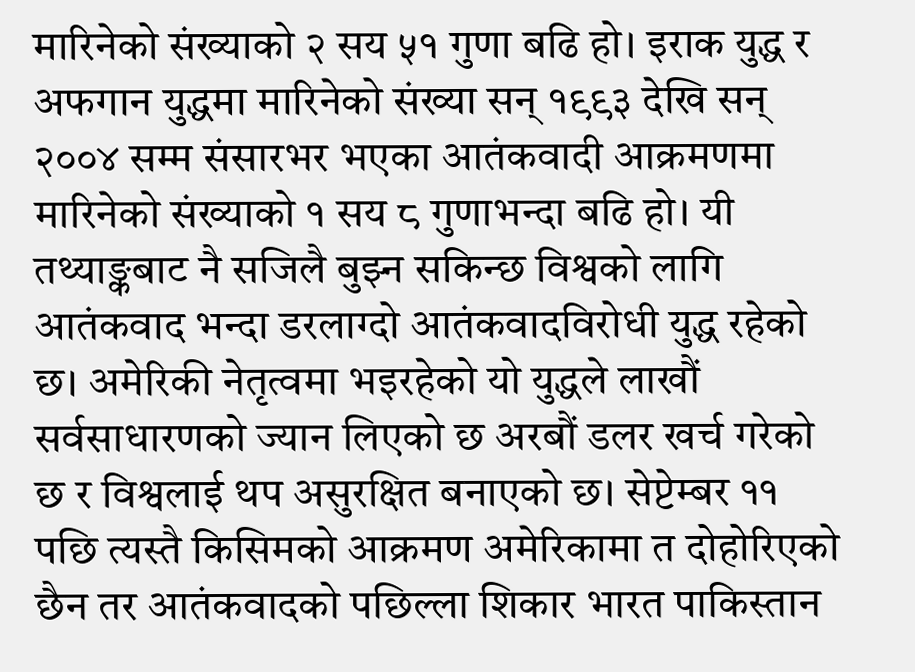मारिनेको संख्याको २ सय ५१ गुणा बढि हो। इराक युद्ध र अफगान युद्धमा मारिनेको संख्या सन् १९९३ देखि सन् २००४ सम्म संसारभर भएका आतंकवादी आक्रमणमा मारिनेको संख्याको १ सय ८ गुणाभन्दा बढि हो। यी तथ्याङ्कबाट नै सजिलै बुझ्न सकिन्छ विश्वको लागि आतंकवाद भन्दा डरलाग्दो आतंकवादविरोधी युद्ध रहेको छ। अमेरिकी नेतृत्वमा भइरहेको यो युद्धले लाखौं सर्वसाधारणको ज्यान लिएको छ अरबौं डलर खर्च गरेको छ र विश्वलाई थप असुरक्षित बनाएको छ। सेप्टेम्बर ११ पछि त्यस्तै किसिमको आक्रमण अमेरिकामा त दोहोरिएको छैन तर आतंकवादको पछिल्ला शिकार भारत पाकिस्तान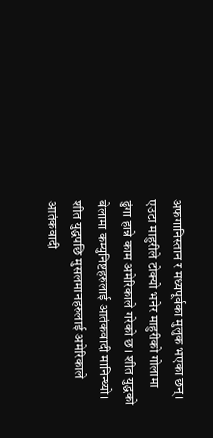अफगानिस्तान र मध्यपूर्वका मुलुक भएका छन्। एउटा माहुरीले टोक्यो भनेर माहुरीको गोलामा ढुंगा हान्ने काम अमेरिकाले गरेको छ। शीत युद्धको बेलामा कम्युनिष्टहरुलाई आतंकवादी मानिन्थ्यो। शीत युद्धपछि मुसलमानहरुलाई अमेरिकाले आतंकवादी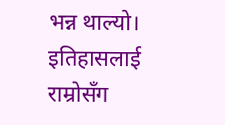भन्न थाल्यो। इतिहासलाई राम्रोसँग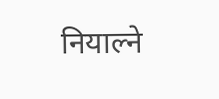नियाल्ने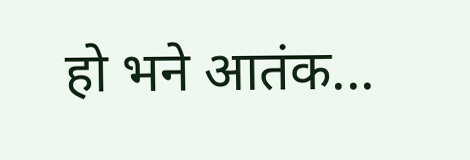हो भने आतंक...